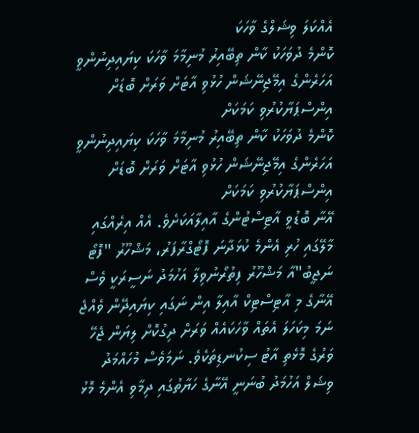އެއްކަލަ ވިޝަލްގެ ވާހަކަ
ކޮންމެ ދުވަހަކު ކާން ތިބޭއިރު މުނިމާމަ ވާހަކަ ކިޔައިދިނުންވީ އަހަރެންގެ އިމޭޖިނޭޝަން ހުޅުވި އާޓަށް ވަރަށް ބޮޑަށް އިންސްޕަޔާކުރުވި ކަމަކަށް
ކޮންމެ ދުވަހަކު ކާން ތިބޭއިރު މުނިމާމަ ވާހަކަ ކިޔައިދިނުންވީ އަހަރެންގެ އިމޭޖިނޭޝަން ހުޅުވި އާޓަށް ވަރަށް ބޮޑަށް އިންސްޕަޔާކުރުވި ކަމަކަށް
އޭނާ ބޮޑުވީ އާޓިސްޓުންގެ އާއިލާއަކަށެވެ. އެއް އިރެއްގައި މާލޭގައި ހުރި އެންމެ ކުޅަދާނަ ފޮޓޯގްރާފަރު، މަޝްހޫރު "ފޮޓޯ ނަޖީބު"އާ މަޝްހޫރު ފިތުރޯނުވިލާ އަހުމަދު ނަސީރަކީ ވެސް އޭނާގެ މި އާޓިސްޓިކް އާއިލާ އިން ނަގައި ކިޔައިދޭން ވެއްޖެ ނަމަ މިކަހަލަ އެތައް ވާހަކައެއް ވަރަށް ދިގުކޮށް ލިޔަން ޖެހޭ ވަރުގެ މޮޅެތި އާޓު ސިކުނޑިތަކެވެ. ނަމަވެސް މުހައްމަދު ވިޝަލް އަހުމަދު ބުނަނީ އޭނާގެ ހަޔާތުގައި ދިމާވި އެންމެ މޮޅު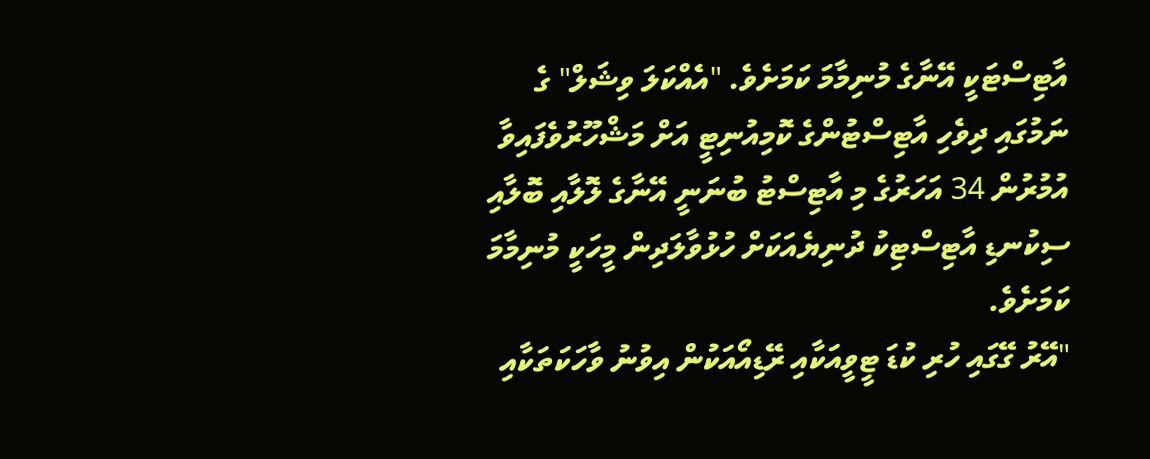އާޓިސްޓަކީ އޭނާގެ މުނިމާމަ ކަމަށެވެ. "އެއްކަލަ ވިޝަލް" ގެ ނަމުގައި ދިވެހި އާޓިސްޓުންގެ ކޮމިއުނިޓީ އަށް މަޝްހޫރުވެފައިވާ އުމުރުން 34 އަހަރުގެ މި އާޓިސްޓު ބުނަނީ އޭނާގެ ލޮލާއި ބޮލާއި ސިކުނޑި އާޓިސްޓިކު ދުނިޔެއަކަށް ހުޅުވާލަދިން މީހަކީ މުނިމާމަ ކަމަށެވެ.
"އޭރު ގޭގައި ހުރި ކުޑަ ޓީވީއަކާއި ރޭޑިއޯއަކުން އިވުނު ވާހަކަތަކާއި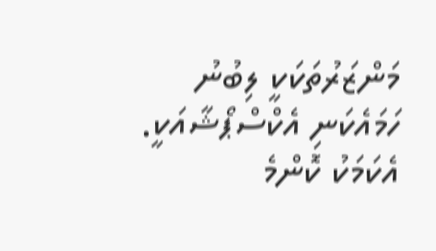މަންޒަރުތަކަކީ ލިބުނު ހަމައެކަނި އެކްސްޕޯޝާއަކީ. އެކަމަކު ކޮންމެ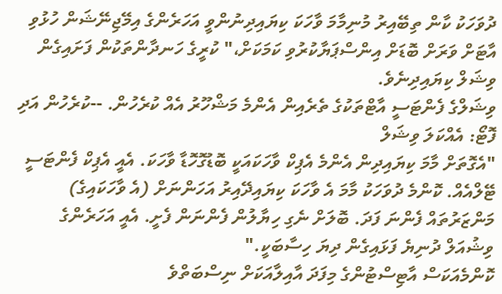ދުވަހަކު ކާން ތިބޭއިރު މުނިމާމަ ވާހަކަ ކިޔައިދިނުންވީ އަހަރެންގެ އިމޭޖިނޭޝަން ހުޅުވި އާޓަށް ވަރަށް ބޮޑަށް އިންސްޕަޔާކުރުވި ކަމަކަށް،" ކުރީގެ ހަނދާންތަކުން ފަށައިގެން ވިޝަލް ކިޔައިދިނެވެ.
ވިޝަލްގެ ފެންޓަސީ އާޓްތަކުގެ ތެރެއިން އެންމެ މަޝްހޫރު އެއް ކުރެހުން. --ކުރެހުން އަދި ފޮޓޯ: އެއްކަލަ ވިޝަލް
"އެގޮތަށް މާމަ ކިޔައިދިން އެންމެ އެޕިކް ވާހަކައަކީ ބޮޑުގޮހޮޑާ ވާހަކަ. އެއީ އެޕިކް ފެންޓަސީ ޓޭލްއެއް. ކޮންމެ ދުވަހަކު މާމަ އެ ވާހަކަ ކިޔައިދޭއިރު އަހަންނަށް (އެ ވާހަކައިގެ) މަންޒަރުތައް ފެންނަ ފަދަ. ބޮލަށް ނެގި ހިޔާލުން ފެންނަން ފެށީ. އެއީ އަހަރެންގެ ވިޝުއަލް ދުނިޔެ ފަޅައިގެން ދިޔަ ހިސާބަކީ."
ކޮންމެއަކަސް އާޓިސްޓުންގެ މިފަދަ އާއިލާއަކަށް ނިސްބަތްވެ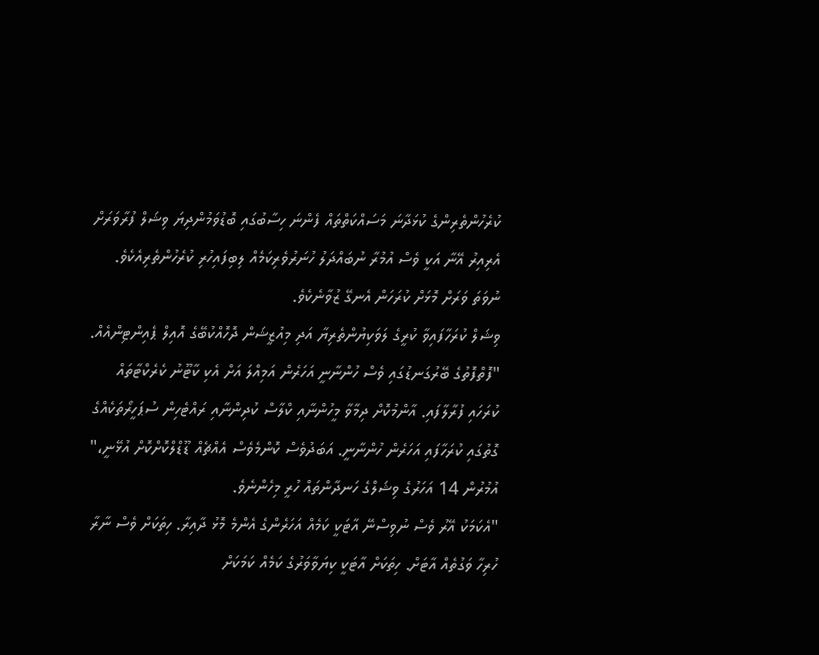ކުރެހުންތެރިންގެ ކުޅަދާނަ މަސައްކަތްތައް ފެންނަ ހިސާބުގައި ބޮޑުވަމުންދިޔަ ވިޝަލް ފުރާވަރަށް އެރިއިރު އޭނާ އަކީ ވެސް އުމުރާ ނުބައްދަލު ހުނަރުވެރިކަމެއް ލިބިފައިހުރި ކުރެހުންތެރިއެކެވެ. ނުވަތަ ވަރަށް މޮޅަށް ކުރަހަން އެނގޭ ޒުވާނެކެވެ.
ވިޝަލް ކުރަހާފައިވާ ކުރީގެ ލަވަކިޔުންތެރިޔާ އަދި މިއުޒީޝަން ދޮހޮއްކުބޭގެ އޮއިލް ޕެއިންޓިންއެއް.
"ފޮތްފޮތުގެ ބޭރުގަނޑުގައި ވެސް ހުންނާނީ އަހަރެން އަމިއްލަ އަށް އެކި ކާޓޫނު ކެރެކްޓާތައް ކުރަހައި ފުރާލާފައި. އާންމުކޮށް ދިމާވާ މީހުންނާއި ކްލާސް ކުދިންނާއި ރައްޓެހިން ސުޕަހީރޯތަކެއްގެ ގޮތުގައި ކުރަހާފައި އަހަރެން ހުންނާނީ. އަބަދުވެސް ކޮންމެވެސް އެއްޗެއް ޑޫޑްލްކޮށްކޮށް އުޅޭނީ،" އުމުރުން 14 އަހަރުގެ ވިޝަލްގެ ހަނދާންތައް ހުރީ މިހެންނެވެ.
"އެކަމަކު އޭރު ވެސް ނުވިސްނޭ އާޓަކީ ކަމެއް އަހަރެންގެ އެންމެ މޮޅު ދާއިރާ. ހިތަކަށް ވެސް ނާރާ ހުރިހާ ވަގުތެއް އާޓަށް. ހިތަކަށް އާޓަކީ ކިޔަވާވަރުގެ ކަމެއް ކަމަކަށް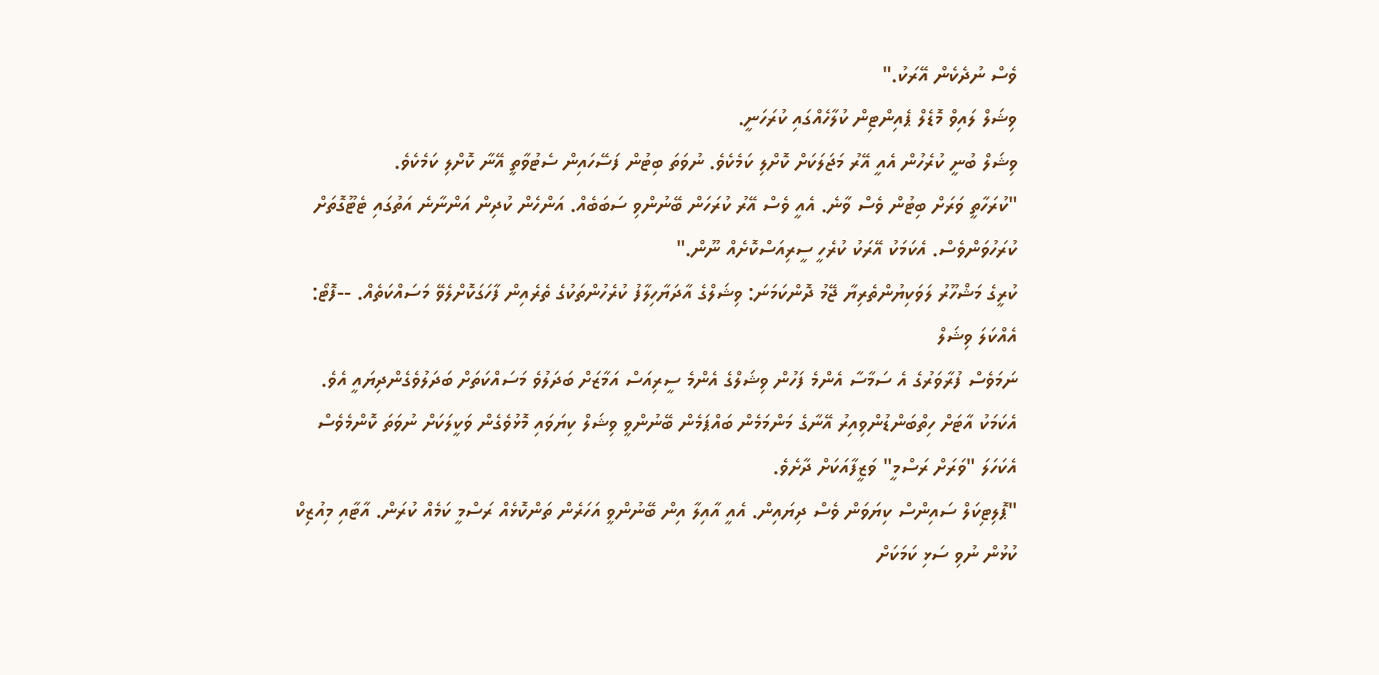ވެސް ނުދެކެން އޭރަކު."
ވިޝަލް ލައިވް މޮޑެލް ޕެއިންޓިން ކުލާހެއްގައި ކުރަހަނީ.
ވިޝަލް ބުނީ ކުރެހުން އެއީ އޭރު މަޖަލަކަށް ކޮށްލި ކަމެކެވެ. ނުވަތަ ބިޓުން ފަސޭހައިން ސެޓުވާތީ އޭނާ ކޮށްލި ކަމެކެވެ.
"ކުރަހާތީ ވަރަށް ބިޓުން ވެސް ވާނެ. އެއީ ވެސް އޭރު ކުރަހަން ބޭނުންވި ސަބަބެއް. އަންހެން ކުދިން އަންނާނެ އަތުގައި ޓެޓޫގޮތަށް ކުރަހުވަންވެސް. އެކަމަކު އޭރަކު ކުރެހީ ސީރިއަސްކޮށެއް ނޫން."
ކުރީގެ މަޝްހޫރު ލަވަކިޔުންތެރިޔާ ޖޭމު ދޮންކަމަނަ: ވިޝަލްގެ އާދަޔާހިލާފު ކުރެހުންތަކުގެ ތެރެއިން ފާހަގަކޮށްލެވޭ މަސައްކަތެއް. --ފޮޓޯ: އެއްކަލަ ވިޝަލް
ނަމަވެސް ފުރާވަރުގެ އެ ސަމާސާ އެންމެ ފަހުން ވިޝަލްގެ އެންމެ ސީރިއަސް އަމާޒަށް ބަދަލުވެ މަސައްކަތަށް ބަދަލުވެގެންދިޔައީ އެވެ. އެކަމަކު އާޓަށް ހިތްބަންޑުންވިއިރު އޭނާގެ މަންމަމެން ބައްޕަމެން ބޭނުންވީ ވިޝަލް ކިޔަވައި މޮޅުވެގެން ވަކީލަކަށް ނުވަތަ ކޮންމެވެސް އެކަހަލަ "ވަރަށް ރަސްމީ" ވަޒީފާއަކަށް ދާށެވެ.
"ޕޮލިޓިކަލް ސައިންސް ކިޔަވަން ވެސް ދިޔައިން. އެއީ އާއިލާ އިން ބޭނުންވީ އަހަރެން ތަންކޮޅެއް ރަސްމީ ކަމެއް ކުރަން. އާޓާއި މިއުޒިކް ކުޅުން ނުވި ސަޅި ކަމަކަށް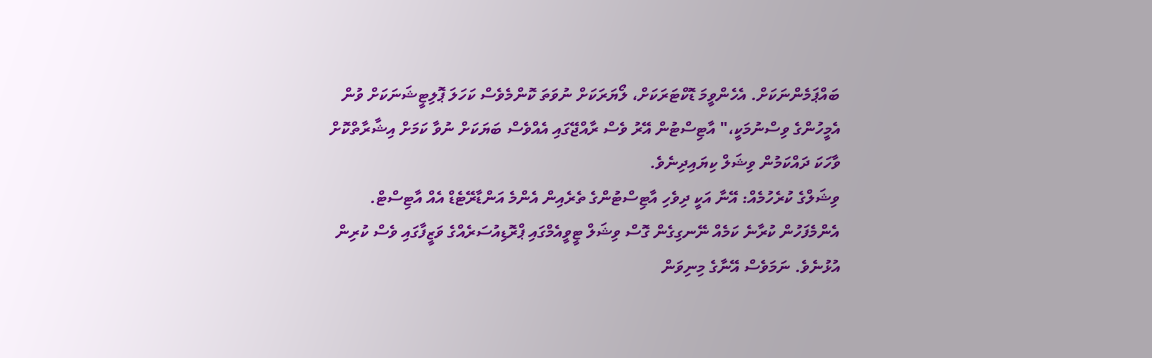ބައްޕަމެންނަކަށް. އެހެންވީމަ ޑޮކްޓަރަކަށް، ލޯޔަރަކަށް ނުވަތަ ކޮންމެވެސް ކަހަލަ ޕޮލިޓީޝަނަކަށް ވުން އެމީހުންގެ ވިސްނުމަކީ،" އާޓިސްޓުން އޭރު ވެސް ރާއްޖޭގައި އެއްވެސް ބަޔަކަށް ނުވާ ކަމަށް އިޝާރާތްކޮށް ވާހަކަ ދައްކަމުން ވިޝަލް ކިޔައިދިނެވެ.
ވިޝަލްގެ ކުރެހުމެއް: އޭނާ އަކީ ދިވެހި އާޓިސްޓުންގެ ތެރެއިން އެންމެ އަންޑާރޭޓެޑް އެއް އާޓިސްޓް.
އެންމެފަހުން ކުރާނެ ކަމެއް ނޭނގިގެން ގޮސް ވިޝަލް ޓީވީއެމްގައި ޕްރޮޑިއުސަރެއްގެ ވަޒީފާގައި ވެސް ކުރިން އުޅުނެވެ. ނަމަވެސް އޭނާގެ މިނިވަން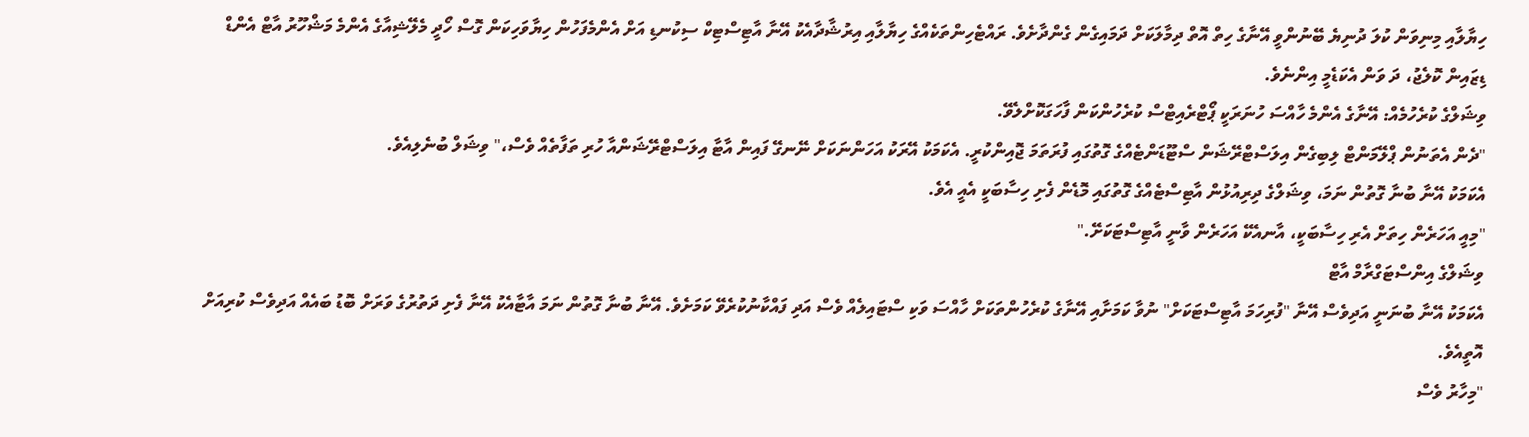ހިޔާލާއި މިނިވަން ކުލަ ދުނިޔެ ބޭނުންވީ އޭނާގެ ހިތް އޮތް ދިމާލަކަށް ދަމައިގެން ގެންދާށެވެ. ރައްޓެހިންތަކެއްގެ ހިޔާލާއި އިރުޝާދާއެކު އޭނާ އާޓިސްޓިކް ސިކުނޑި އަށް އެންމެފަހުން ހިޔާވަހިކަން ގޮސް ހޯދީ މެލޭޝިއާގެ އެންމެ މަޝްހޫރު އާޓް އެންޑް ޑިޒައިން ކޮލެޖު، ދަ ވަން އެކަޑެމީ އިންނެވެ.
ވިޝަލްގެ ކުރެހުމެއް: އޭނާގެ އެންމެ ހާއްސަ ހުނަރަކީ ޕޯޓްރެއިޓްސް ކުރެހުންކަން ފާހަގަކޮށްލެވޭ.
"ދެން އެތަނުން ޕްލޭމަންޓް ލިބިގެން އިލަސްޓްރޭޝަން ސްޓޫޑަންޓެއްގެ ގޮތުގައި ފުރަތަމަ ޖޮއިންކުރީ. އެކަމަކު އޭރަކު އަހަންނަކަށް ނޭނގޭ ފައިން އާޓާ އިލަސްޓްރޭޝަންއާ ހުރި ތަފާތެއް ވެސް،" ވިޝަލް ބުނެލިއެވެ.
އެކަމަކު އޭނާ ބުނާ ގޮތުން ނަމަ، ވިޝަލްގެ ދިރިއުޅުން އާޓިސްޓެއްގެ ގޮތުގައި މޮޑެން ފެށި ހިސާބަކީ އެއީ އެވެ.
"މިއީ އަހަރެން ހިތަށް އެރި ހިސާބަކީ، އާނއެކޭ އަހަރެން ވާނީ އާޓިސްޓަކަށޭ."
ވިޝަލްގެ އިންސްޓަގްރާމް އާޓް
އެކަމަކު އޭނާ ބުނަނީ އަދިވެސް އޭނާ "ފުރިހަމަ އާޓިސްޓަކަށް" ނުވާ ކަމަށާއި އޭނާގެ ކުރެހުންތަކަށް ހާއްސަ ވަކި ސްޓައިލެއް ވެސް އަދި ފައްކާނުކުރެވޭ ކަމަށެވެ. އޭނާ ބުނާ ގޮތުން ނަމަ އާޓާއެކު އޭނާ ފެށި ދަތުރުގެ ވަރަށް ބޮޑު ބައެއް އަދިވެސް ކުރިއަށް އޮތީއެވެ.
"މިހާރު ވެސް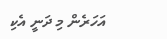އަހަރެން މި ދަނީ އެކި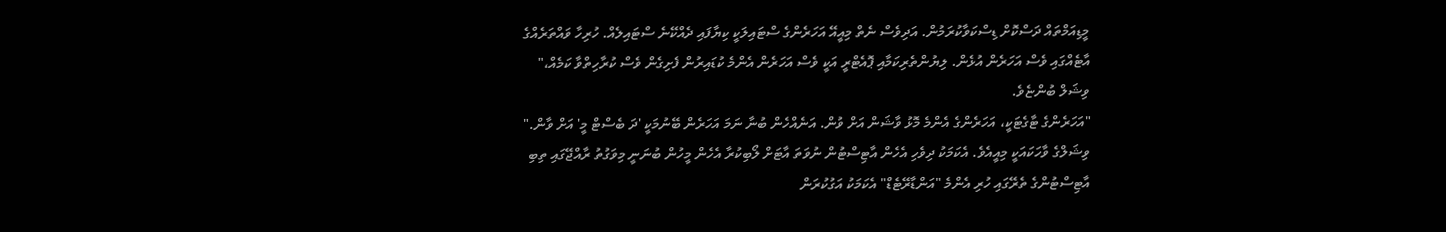މީޑިއަމްތައް ދަސްކޮށް ޑިސްކަވާކުރަމުން. އަދިވެސް ނެތް މިއީއޭ އަހަރެންގެ ސްޓައިލަކީ ކިޔާފައި ދެއްކޭނެ ސްޓައިލެއް. ހުރިހާ ވައްތަރެއްގެ އާޓެއްގައި ވެސް އަހަރެން އުޅެން. ލިޔުންތެރިކަމާއި ޕޮއެޓްރީ އަކީ ވެސް އަހަރެން އެންމެ ކުޑައިރުން ފެށިގެން ވެސް ކުރާހިތްވާ ކަމެއް،" ވިޝަލް ބުންޏެވެ.
"އަހަރެންގެ ޓާގެޓަކީ، އަހަރެންގެ އެންމެ މޮޅު ވާޝަން އަށް ވުން. އަނެއްހެން ބުނާ ނަމަ އަހަރެން ބޭނުމަކީ 'ދަ ބެސްޓް މީ' އަށް ވާން."
ވިޝަލްގެ ވާހަކައަކީ މިއީއެވެ. އެކަމަކު ދިވެހި އެހެން އާޓިސްޓުން ނުވަތަ އާޓަށް ލޯބިކުރާ އެހެން މީހުން ބުނަނީ މިވަގުތު ރާއްޖޭގައި ތިބި އާޓިސްޓުންގެ ތެރޭގައި ހުރި އެންމެ "އަންޑާރޭޓެޑް" އެކަމަކު އަގުކުރަން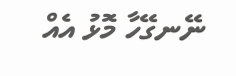ނޭނގޭހާ މޮޅު އެއް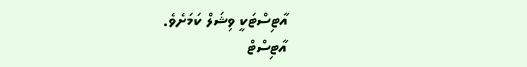އާޓިސްޓަކީ ވިޝަލް ކަމަށެވެ.
އާޓިސްޓް